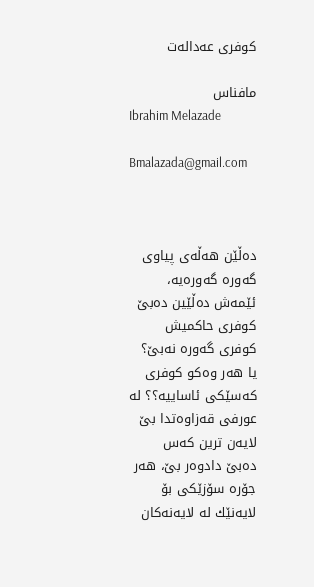كوفری عه‌داله‌ت

مافناس
Ibrahim Melazade

Bmalazada@gmail.com



ده‌ڵێن هه‌ڵه‌ی پیاوی گه‌وره‌ گه‌وره‌یه، ئێمه‌ش ده‌ڵێین ده‌بێ كوفری حاكمیش كوفری گه‌وره‌ نه‌بێ؟ یا هه‌ر وه‌كو كوفری كه‌سێكی ئاساییه؟؟ له عورفی قه‌زاوه‌تدا بێ لایه‌ن ترین كه‌س ده‌بێ دادوه‌ر بێ، هه‌ر جۆره سۆزێكی بۆ لایه‌نێك له لایه‌نه‌كان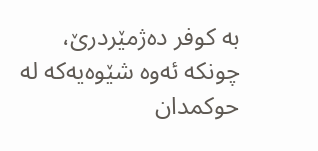به كوفر ده‌ژمێردرێ، چونكه ئه‌وه شێوه‌یه‌كه له حوكمدان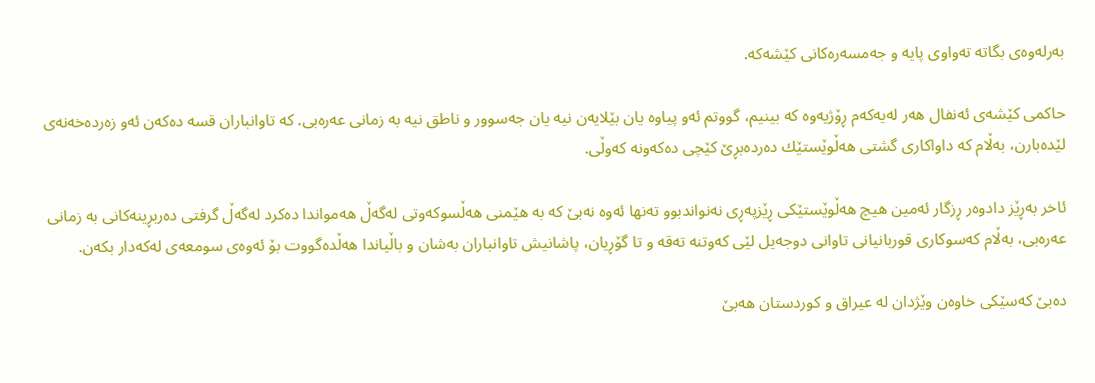به‌رله‌وه‌ی بگاته ته‌واوی پایه‌‌ و جه‌مسه‌ره‌كانی كێشه‌كه.

حاكمی كێشه‌ی ئه‌نفال هه‌ر له‌یه‌كه‌م ڕۆژیه‌وه كه بینیم، گووتم ئه‌و پیاوه یان بێلایه‌ن نیه یان جه‌سوور و ناطق نیه به زمانی عه‌ره‌بی. كه تاوانباران قسه ده‌كه‌ن ئه‌و زه‌رده‌خه‌نه‌ی لێده‌بارن، به‌ڵام كه داواكاری گشتی هه‌ڵوێستێك ده‌رده‌بڕێ كێچی ده‌كه‌ونه كه‌وڵی.

ئاخر به‌ڕێز دادوه‌ر ڕزگار ئه‌مین هیچ هه‌ڵوێستێكی ڕێزپه‌ڕی نه‌نواندبوو ته‌نها ئه‌وه نه‌بێ كه به هێمنی هه‌ڵسوكه‌وتی له‌گه‌ڵ هه‌مواندا ده‌كرد له‌گه‌ڵ گرفتی ده‌ربڕینه‌كانی به زمانی عه‌ره‌بی، به‌ڵام كه‌سوكاری قوربانیانی تاوانی دوجه‌یل لێی كه‌وتنه ته‌قه‌ و تا گۆڕیان، پاشانیش تاوانباران به‌شان و باڵیاندا هه‌ڵده‌گووت بۆ ئه‌وه‌ی سومعه‌ی له‌كه‌دار بكه‌ن.

ده‌بێ كه‌سێكی خاوه‌ن وێژدان له عیراق و كوردستان هه‌بێ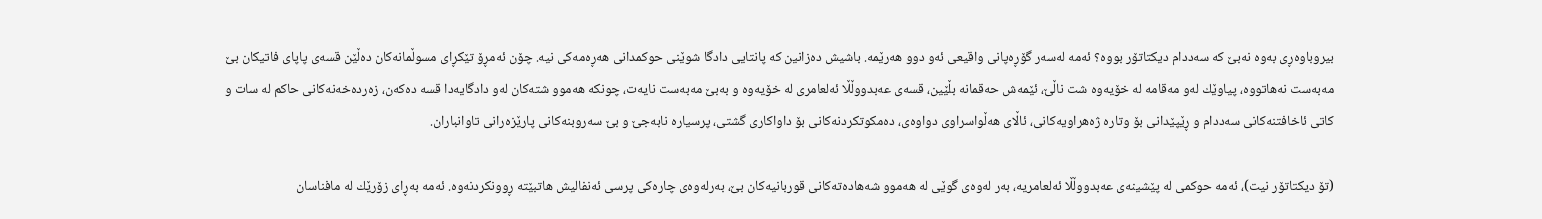بیروباوه‌ڕی به‌وه نه‌بێ كه سه‌ددام دیكتاتۆر بووه؟ ئه‌مه له‌سه‌ر گۆڕه‌پانی واقیعی ئه‌و دوو هه‌رێمه. باشیش ده‌زانین كه پانتایی دادگا شوێنی حوكمدانی هه‌ڕه‌مه‌كی نیه. چۆن ئه‌مڕۆ تێكڕای مسوڵمانه‌كان ده‌ڵێن قسه‌ی پاپای فاتیكان بێ مه‌به‌ست نه‌هاتووه، پیاوێك له‌و مه‌قامه له خۆیه‌وه شت ناڵێ، ئێمه‌ش حه‌قمانه بڵێین، قسه‌ی عه‌بدووڵڵا ئه‌لعامری له خۆیه‌وه و به‌بێ مه‌به‌ست نایه‌ت، چونكه هه‌موو شته‌كان له‌و دادگایه‌دا قسه ده‌كه‌ن، زه‌رده‌خه‌نه‌كانی حاكم له سات و كاتی ئاخافتنه‌كانی سه‌ددام و ڕێپێدانی بۆ وتاره ژه‌هراویه‌كانی، ئاڵای هه‌ڵواسراوی دواوه‌‌ی، ده‌مكوتكردنه‌كانی بۆ داواكاری گشتی، پرسیاره نابه‌جێ و بێ سه‌روبنه‌كانی پارێزه‌رانی تاوانباران.

(تۆ دیكتاتۆر نیت)، ئه‌مه حوكمی له پێشینه‌ی عه‌بدووڵڵا ئه‌لعامریه، به‌ر له‌وه‌ی گوێی له هه‌موو شه‌هاده‌ته‌كانی قوربانیه‌كان بێ، به‌رله‌وه‌ی چاره‌كی پرسی ئه‌نفالیش هاتبێته ڕوونكردنه‌وه. ئه‌مه به‌ڕای زۆرێك له مافناسان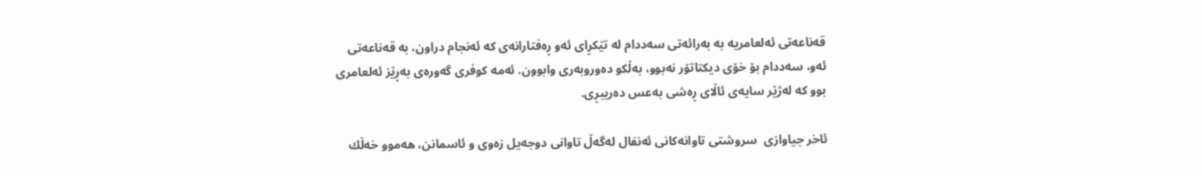قه‌ناعه‌تی ئه‌لعامریه به به‌رائه‌تی سه‌ددام له تێكڕای ئه‌و ڕه‌فتارانه‌ی كه ئه‌نجام دراون، به قه‌ناعه‌تی ئه‌و، سه‌ددام بۆ خۆی دیكتاتۆر نه‌بوو، به‌ڵكو ده‌وروبه‌ری وابوون. ئه‌مه كوفری گه‌وره‌ی به‌ڕێز ئه‌لعامری بوو كه له‌ژێر سایه‌ی ئاڵای ڕه‌شی به‌عس ده‌ریبڕی.

ئاخر جیاوازی  سروشتی تاوانه‌كانی ئه‌نفال له‌گه‌ڵ تاوانی دوجه‌یل زه‌وی و ئاسمانن، هه‌موو خه‌ڵك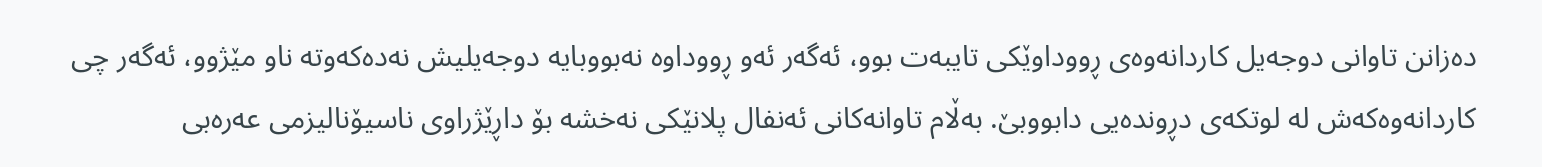ده‌زانن تاوانی دوجه‌یل كاردانه‌وه‌ی ڕووداوێكی تایبه‌ت بوو، ئه‌گه‌ر ئه‌و ڕووداوه نه‌بووبایه دوجه‌یلیش نه‌ده‌كه‌وته ناو مێژوو، ئه‌گه‌ر چی كاردانه‌وه‌كه‌ش له لوتكه‌ی دڕونده‌یی دابووبێ. به‌ڵام تاوانه‌كانی ئه‌نفال پلانێكی نه‌خشه‌ بۆ داڕێژراوی ناسیۆنالیزمی عه‌ره‌بی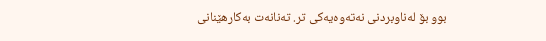بوو بۆ له‌ناوبردنی نه‌ته‌وه‌یه‌كی تر. ته‌نانه‌ت به‌كارهێنانی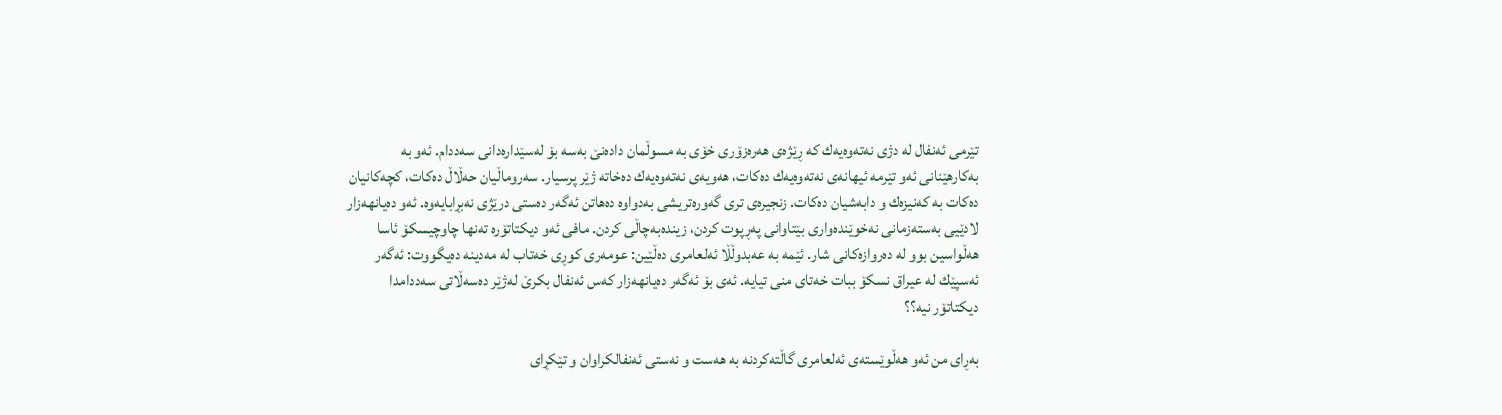تێرمی ئه‌نفال له دژی نه‌ته‌وه‌یه‌ك كه ڕێژه‌ی هه‌ره‌زۆری خۆی به مسوڵمان داده‌نێ به‌سه بۆ له‌سێداره‌دانی سه‌ددام. ئه‌و به به‌كارهێنانی ئه‌‌و تێرمه ئیهانه‌ی نه‌ته‌وه‌یه‌ك ده‌كات، هه‌ویه‌ی نه‌ته‌وه‌یه‌ك ده‌خاته ژێر پرسیار. سه‌روماڵیان حه‌ڵاڵ ده‌كات، كچه‌كانیان ده‌كات به كه‌نیزه‌ك و دابه‌شیان ده‌كات. زنجیره‌ی تری گه‌وره‌تریشی به‌دواوه ده‌هاتن ئه‌گه‌ر ده‌ستی درێژی نه‌بڕابایه‌وه. ئه‌و ده‌یانهه‌زار لادێیی به‌سته‌زمانی نه‌خوێنده‌واری بێتاوانی په‌ڕپوت كردن، زینده‌به‌چاڵی كردن. مافی ئه‌و دیكتاتۆره ته‌نها چاوچیسكۆ ئاسا هه‌ڵواسین بوو له‌ ده‌روازه‌كانی شار. ئێمه به عه‌بدوڵڵا ئه‌لعامری ده‌ڵێین: عومه‌ری كوڕی خه‌تاب له مه‌دینه ده‌یگووت: ئه‌گه‌ر ئه‌سپێك له عیراق نسكۆ ببات خه‌تای منی تیایه. ئه‌ی بۆ ئه‌گه‌ر ده‌یانهه‌زار كه‌س ئه‌نفال بكرێ له‌ژێر ده‌سه‌ڵاتی سه‌ددامدا دیكتاتۆر نیه؟؟

به‌ڕای من ئه‌و هه‌ڵوێسته‌ی ئه‌لعامری گاڵته‌كردنه به هه‌ست و نه‌ستی ئه‌نفالكراوان و تێكڕای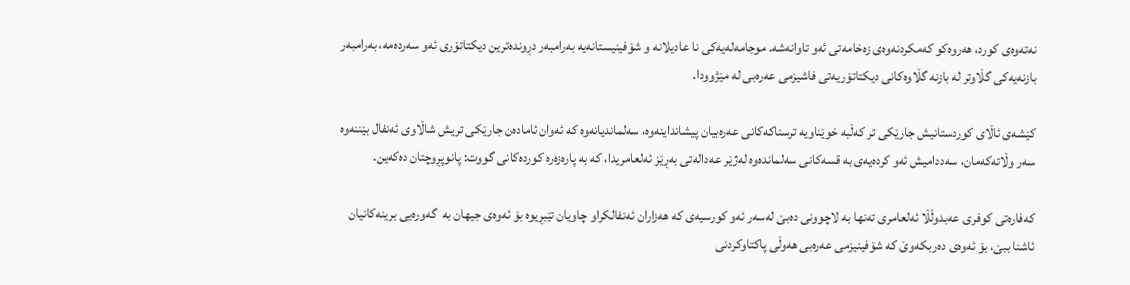نه‌ته‌وه‌ی كورد، هه‌روه‌كو كه‌مكردنه‌وه‌ی زه‌خامه‌تی ئه‌و تاوانه‌شه. موجامه‌له‌یه‌كی نا عادیلانه‌ و شۆفینیستانه‌یه‌ به‌رامبه‌ر دڕونده‌ترین دیكتاتۆری ئه‌و سه‌رده‌مه، به‌رامبه‌ر بازنه‌یه‌كی گڵاوتر له بازنه گڵاوه‌كانی دیكتاتۆریه‌تی فاشیزمی عه‌ره‌بی له مێژوودا.

كێشه‌ی ئاڵای كوردستانیش جارێكی تر كه‌ڵبه خوێناویه ترسناكه‌كانی عه‌ره‌بیان پیشانداینه‌وه، سه‌لماندیانه‌وه كه ئه‌وان ئاماده‌ن جارێكی تریش شاڵاوی ئه‌نفال بێننه‌وه سه‌ر وڵاته‌كه‌مان، سه‌ددامیش ئه‌و كرده‌یه‌ی به قسه‌كانی سه‌لمانده‌وه له‌ژێر عه‌داله‌تی به‌ڕێز ئه‌لعامریدا، كه به‌ پاره‌زه‌ره كورده‌كانی گووت: پانوپڕوچتان ده‌كه‌ین.

كه‌فاره‌تی كوفری عه‌بدوڵڵا ئه‌لعامری ته‌نها به لاچوونی ده‌بێ له‌سه‌ر ئه‌و كورسیه‌ی كه هه‌زاران ئه‌نفالكراو چاویان تێبڕیوه بۆ ئه‌وه‌ی جیهان به  گه‌وره‌یی برینه‌كانیان ئاشنا ببێ، بۆ ئه‌وه‌ی ده‌ربكه‌وێ كه شۆفینیزمی عه‌ره‌بی هه‌وڵی پاكتاوكردنی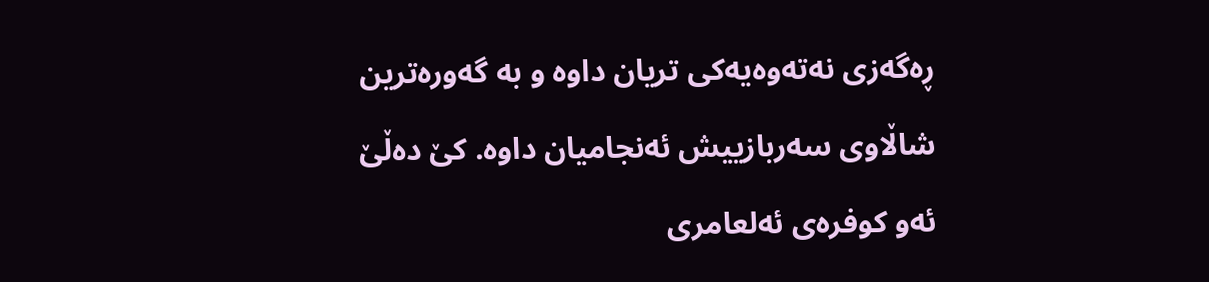ڕه‌گه‌زی نه‌ته‌وه‌یه‌كی تریان داوه و به گه‌وره‌ترین شاڵاوی سه‌ربازییش ئه‌نجامیان داوه. كێ ده‌ڵێ ئه‌و كوفره‌ی ئه‌لعامری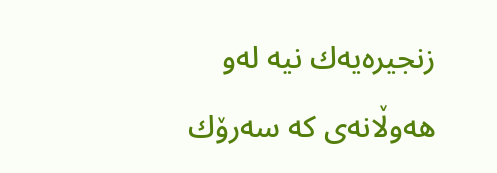زنجیره‌یه‌ك نیه له‌و هه‌وڵانه‌ی كه سه‌رۆك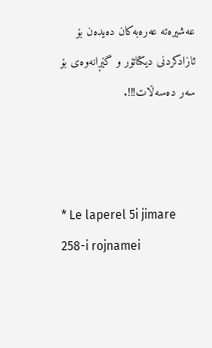عه‌شیره‌ته عه‌ره‌به‌كان ده‌یده‌ن بۆ ئازادكردنی دیكتاتۆر و گێڕانه‌وه‌ی بۆ سه‌ر ده‌سه‌ڵات!!!.



* Le laperel 5i jimare  258-i rojnamei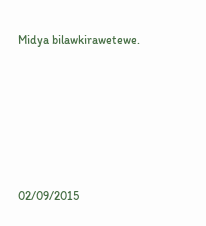Midya bilawkirawetewe.






02/09/2015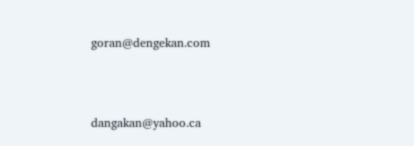goran@dengekan.com



dangakan@yahoo.ca